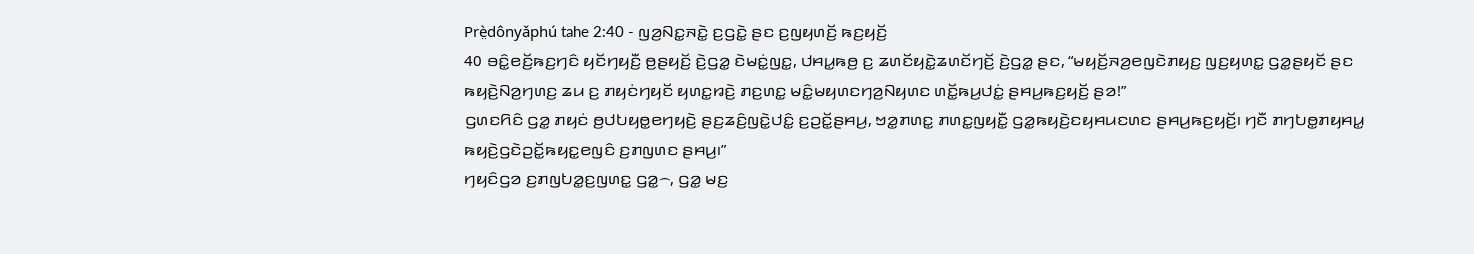Prè̤dônyǎphú tahe 2:40 - ꤜꤤ꤬ꤡꤢ꤭ꤏꤢꤧ꤭ ꤢ꤬ꤞꤢꤧ꤭ ꤔꤢ ꤢ꤬ꤜꤟꤛꤢꤩ꤬ ꤒꤢ꤬ꤟꤢꤩ꤬
40 ꤋꤢꤨ꤭ꤕꤢꤩ꤬ꤒꤢ꤬ꤚꤢꤨ ꤟꤢꤩꤚꤟꤢꤪ꤬ ꤥ꤬ꤔꤟꤢꤩ꤬ ꤢꤧ꤬ꤞꤤ꤭ ꤢꤧꤗꤢꤦ꤭ꤜꤢ꤭, ꤓꤌꤣ꤭ꤒꤥ꤬ ꤢ꤬ ꤘꤛꤢꤩꤟꤢꤧ꤭ꤘꤛꤢꤩꤚꤢꤩ꤬ ꤢꤧ꤬ꤞꤤ꤭ ꤔꤢ, “ꤗꤟꤢꤩ꤬ꤏꤤ꤬ꤕꤜꤢꤧꤊꤟꤢ꤬ ꤜꤢ꤬ꤟꤛꤢ꤭ ꤞꤤ꤭ꤔꤟꤢꤩ ꤔꤢ ꤒꤟꤢꤧ꤬ꤡꤤ꤬ꤚꤛꤢ꤬ ꤘꤣ ꤢ꤬ ꤊꤟꤢꤦꤚꤟꤢꤩ ꤟꤛꤢ꤭ꤙꤢꤧ꤬ ꤊꤢ꤬ꤛꤢ꤭ ꤗꤢꤨ꤭ꤗꤟꤛꤢꤚꤤ꤬ꤡꤟꤛꤢ ꤛꤢꤩ꤭ꤒꤣ꤬ꤓꤢꤦ꤭ ꤔꤌꤣ꤬ꤒꤢ꤬ꤟꤢꤩ꤬ ꤔꤤ!”
ꤞꤛꤢꤖꤢꤨ ꤞꤤ꤭ ꤊꤟꤢꤦ ꤥ꤬ꤓꤝꤟꤥ꤭ꤕꤚꤟꤢꤧ꤬ ꤔꤢ꤬ꤘꤢꤨ꤬ꤜꤢꤧ꤭ꤓꤢꤨ꤭ ꤢ꤬ꤑꤢꤩ꤭ꤔꤌꤣ꤬, ꤠꤤ꤭ꤊꤛꤢ꤭ ꤊꤛꤢ꤭ꤜꤟꤢꤪ꤭ ꤞꤤ꤭ꤒꤟꤢꤧ꤬ꤢꤟꤌꤣꤢꤛꤢ ꤔꤌꤣ꤬ꤒꤢ꤬ꤟꤢꤩ꤬꤯ ꤚꤢꤪ ꤊꤚꤝꤥ꤭ꤊꤟꤌꤣ꤭ ꤒꤟꤢꤧ꤬ꤞꤢꤧꤑꤢꤩ꤭ꤒꤟꤢ꤭ꤕꤜꤢꤨ ꤢ꤬ꤊꤜꤛꤢ ꤔꤌꤣ꤬꤯”
ꤚꤟꤢꤨꤞꤤ ꤢ꤬ꤊꤜꤝꤤ꤭ꤢ꤬ꤜꤛꤢ꤭ ꤞꤤ꤭꤮, ꤞꤤ꤭ ꤗꤢ꤬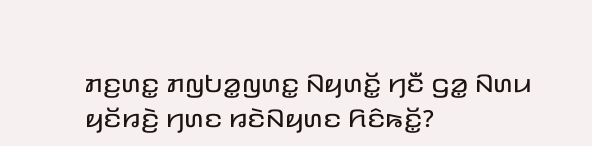ꤊꤢ꤬ꤛꤢ꤭ ꤊꤜꤝꤤ꤭ꤜꤛꤢ꤭ ꤡꤟꤛꤢꤩ꤭ ꤚꤢꤪ ꤞꤤ꤭ ꤡꤛꤣ ꤟꤢꤩꤙꤢꤧ꤬ ꤚꤛꤢ ꤙꤢꤧꤡꤟꤛꤢ ꤖꤢꤨꤒꤢꤩ꤭?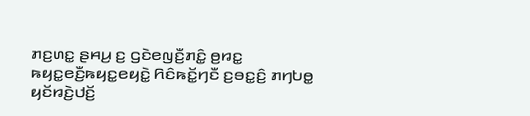ꤊꤢ꤬ꤛꤢ꤭ ꤔꤌꤣ꤬ ꤢ꤬ ꤞꤢꤧꤕꤜꤢꤪ꤬ꤊꤢꤨ꤭ ꤥ꤬ꤙꤢ꤭ ꤒꤟꤢ꤭ꤕꤢꤪ꤬ꤒꤟꤢ꤭ꤕꤟꤢꤧ꤭ ꤖꤢꤨꤒꤢꤩ꤭ꤚꤢꤪ ꤢ꤬ꤋꤢ꤭ꤢꤨ꤬ ꤊꤚꤝꤥ꤭ ꤟꤢꤩꤙꤢꤧ꤬ꤓꤢꤩ꤬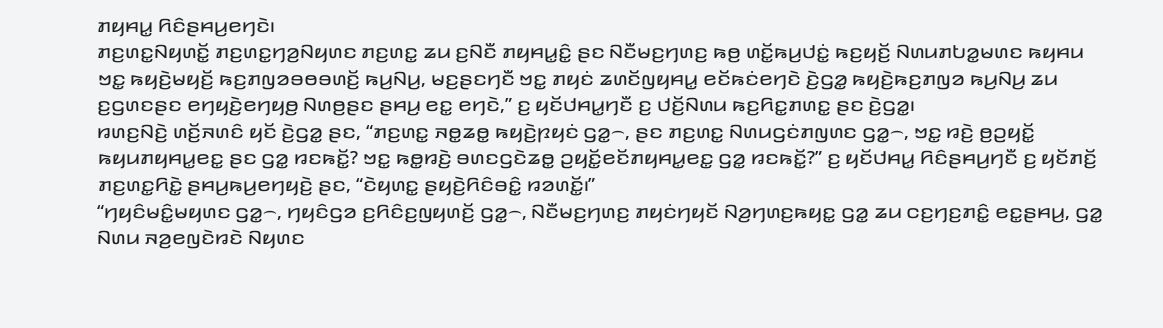ꤊꤟꤌꤣ꤭ ꤖꤢꤨꤔꤌꤣ꤬ꤕꤚꤢꤧ꤯
ꤊꤢ꤬ꤛꤢ꤭ꤡꤟꤛꤢꤩ꤭ ꤊꤢ꤬ꤛꤢ꤭ꤚꤤ꤬ꤡꤟꤛꤢ ꤊꤢ꤬ꤛꤢ꤭ ꤘꤣ ꤢ꤬ꤡꤢꤪ ꤊꤟꤌꤣ꤭ꤢꤨ꤭ ꤔꤢ ꤡꤢꤪꤗꤢ꤬ꤚꤛꤢ꤬ ꤒꤥ꤬ ꤛꤢꤩ꤭ꤒꤣ꤬ꤓꤢꤦ꤭ ꤒꤢ꤬ꤟꤢꤩ꤬ ꤡꤛꤣꤊꤝꤤ꤭ꤗꤛꤢ ꤒꤟꤌꤣ ꤠꤢ꤭ ꤒꤟꤢꤧ꤬ꤗꤟꤢꤩ꤬ ꤒꤢ꤬ꤊꤜꤤꤋꤥꤋꤛꤢꤩ꤬ ꤒꤣ꤬ꤡꤣ꤬, ꤗꤢ꤬ꤔꤢꤚꤢꤪ ꤠꤢ꤭ ꤊꤟꤢꤦ ꤘꤛꤢꤩꤜꤟꤌꤣ꤭ ꤕꤢꤩꤒꤢꤦꤕꤚꤢꤧ ꤢꤧ꤬ꤞꤤ꤭ ꤒꤟꤢꤧ꤬ꤒꤢ꤬ꤊꤜꤤ ꤒꤣ꤬ꤡꤣ꤬ ꤘꤣ ꤢ꤬ꤞꤛꤢꤔꤢ ꤕꤚꤟꤢꤧ꤬ꤕꤚꤟꤥ꤬ ꤡꤛꤥ꤬ꤔꤢ ꤔꤌꤣ꤬ ꤕꤢ꤭ ꤕꤚꤢꤧ,” ꤢ꤬ ꤟꤢꤩꤓꤌꤣ꤭ꤚꤢꤪ ꤢ꤬ ꤓꤢꤩ꤬ꤡꤛꤣ ꤒꤢ꤬ꤖꤢ꤭ꤊꤛꤢ꤭ ꤔꤢ ꤢꤧ꤬ꤞꤤ꤭꤯
ꤙꤛꤢ꤬ꤡꤢꤧ꤬ ꤛꤢꤩ꤬ꤏꤛꤢꤨ ꤟꤢꤩ ꤢꤧ꤬ꤞꤤ꤭ ꤔꤢ, “ꤊꤢ꤬ꤛꤢ꤭ ꤏꤥ꤭ꤘꤥ꤭ ꤒꤟꤢꤧ꤬ꤐꤟꤢꤦ ꤞꤤ꤭꤮, ꤔꤢ ꤊꤢ꤬ꤛꤢ꤭ ꤡꤛꤣꤞꤢꤦꤊꤜꤛꤢ ꤞꤤ꤭꤮, ꤠꤢ꤭ ꤙꤢꤧ꤬ ꤥ꤬ꤑꤟꤢꤩ꤭ ꤒꤟꤣꤊꤟꤌꤣ꤭ꤕꤢ꤭ ꤔꤢ ꤞꤤ꤭ ꤙꤢꤒꤢꤩ꤭? ꤠꤢ꤭ ꤒꤥ꤭ꤙꤢꤧ꤬ ꤋꤛꤢꤞꤢꤧꤘꤥ꤭ ꤑꤟꤢꤩ꤭ꤕꤢꤩꤊꤟꤌꤣ꤭ꤕꤢ꤭ ꤞꤤ꤭ ꤙꤢꤒꤢꤩ꤭?” ꤢ꤬ ꤟꤢꤩꤓꤌꤣ꤭ ꤖꤢꤨꤔꤌꤣ꤬ꤚꤢꤪ ꤢ꤬ ꤟꤢꤩꤊꤢꤩ꤬ ꤊꤢ꤬ꤛꤢ꤭ꤖꤢꤧ꤭ ꤔꤌꤣ꤬ꤒꤣ꤬ꤕꤚꤟꤢꤧ꤬ ꤔꤢ, “ꤢꤧꤟꤛꤢ꤭ ꤔꤟꤢꤧ꤬ꤖꤢꤨꤋꤢꤨ꤭ ꤙꤤꤛꤢꤩ꤭꤯”
“ꤚꤟꤢꤨꤗꤢꤨ꤭ꤗꤟꤛꤢ ꤞꤤ꤭꤮, ꤚꤟꤢꤨꤞꤤ ꤢ꤬ꤖꤢꤨꤢ꤬ꤜꤟꤛꤢꤩ꤬ ꤞꤤ꤭꤮, ꤡꤢꤪꤗꤢ꤬ꤚꤛꤢ꤬ ꤊꤟꤢꤦꤚꤟꤢꤩ ꤡꤤ꤬ꤚꤛꤢ꤬ꤒꤟꤢ꤭ ꤞꤤ꤭ ꤘꤣ ꤍꤢ꤬ꤚꤢ꤬ꤊꤢꤨ꤭ ꤕꤢ꤭ꤔꤌꤣ꤬, ꤞꤤ꤭ ꤡꤛꤣ ꤏꤤ꤬ꤕꤜꤢꤧꤙꤢꤧ ꤡꤟꤛꤢ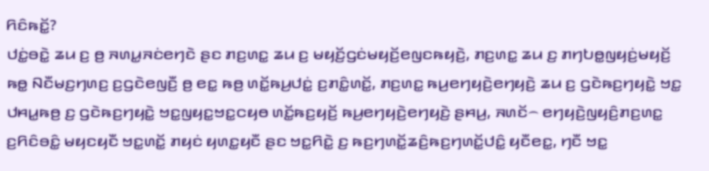ꤖꤢꤨꤒꤢꤩ꤭?
ꤓꤢꤦ꤭ꤋꤢꤧ꤭ ꤘꤣ ꤢ꤬ ꤥ꤬ ꤏꤛꤣ꤭ꤏꤢꤦꤕꤚꤢꤧ ꤔꤢ ꤊꤢ꤬ꤛꤢ꤭ ꤘꤣ ꤢ꤬ ꤗꤟꤢꤩ꤬ꤞꤢꤦꤗꤟꤢꤩ꤬ꤕꤜꤢꤒꤟꤢꤧ꤬, ꤊꤢ꤬ꤛꤢ꤭ ꤘꤣ ꤢ꤬ ꤊꤚꤝꤥ꤭ꤜꤟꤢꤦ꤬ꤗꤟꤢꤩ꤬ ꤒꤥ꤭ ꤡꤢꤪꤗꤢ꤬ꤚꤛꤢ꤬ ꤢ꤬ꤞꤢꤧꤕꤜꤢꤪ꤬ ꤥ꤬ ꤕꤢ꤭ ꤒꤥ꤬ ꤛꤢꤩ꤭ꤒꤣ꤬ꤓꤢꤦ꤭ ꤢ꤬ꤊꤢꤨ꤭ꤛꤢꤩ꤭, ꤊꤢ꤬ꤛꤢ꤭ ꤒꤣ꤬ꤕꤚꤟꤢꤧ꤬ꤕꤚꤟꤢꤧ꤬ ꤘꤣ ꤢ꤬ ꤞꤢꤧꤒꤢ꤬ꤚꤟꤢꤧ꤭ ꤠꤢ꤭ ꤓꤌꤣ꤭ꤒꤥ꤬ ꤢ꤬ ꤞꤢꤧꤒꤢ꤬ꤚꤟꤢꤧ꤭ ꤠꤢ꤭ꤜꤟꤢ꤭ꤠꤢ꤭ꤍꤟꤥ ꤛꤢꤩ꤭ꤒꤢ꤬ꤟꤢꤩ꤬ ꤒꤣ꤬ꤕꤚꤟꤢꤧ꤬ꤕꤚꤟꤢꤧ꤬ ꤔꤌꤣ꤬, ꤏꤛꤢꤩ꤮ ꤕꤚꤟꤢꤧ꤬ꤜꤟꤢꤨ꤬ꤊꤢ꤬ꤛꤢ꤭ ꤢ꤬ꤖꤢꤨꤋꤢꤨ꤭ ꤗꤟꤢꤟꤢꤪ ꤠꤢ꤭ꤛꤢꤩ꤭ ꤊꤟꤢꤦ ꤟꤛꤢ꤭ꤟꤢꤪ ꤔꤢ ꤠꤢ꤭ꤖꤢꤧ꤭ ꤢ꤬ ꤒꤢ꤬ꤚꤛꤢꤩ꤭ꤘꤢꤨ꤬ꤒꤢ꤬ꤚꤛꤢꤩ꤭ꤓꤢꤨ꤭ ꤟꤢꤪꤕꤢ꤭, ꤚꤢꤪ ꤠꤢ꤭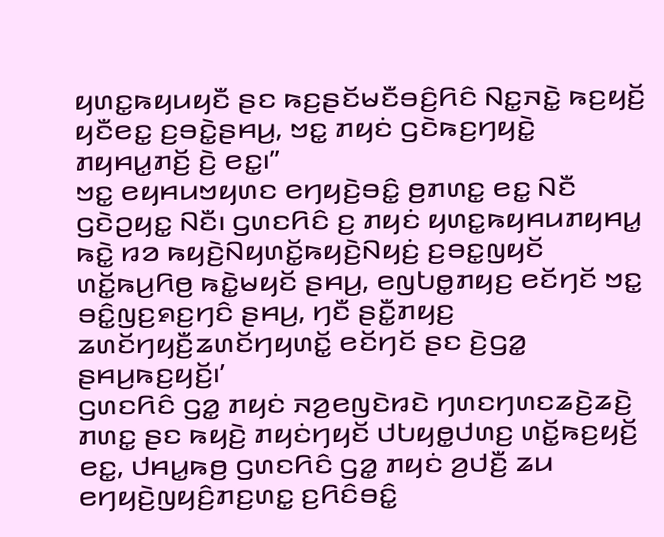ꤟꤛꤢ꤭ꤒꤟꤣꤟꤢꤪ ꤔꤢ ꤒꤢ꤬ꤔꤢꤩꤗꤢꤪꤋꤢꤨ꤬ꤖꤢꤨ ꤡꤢ꤭ꤏꤢꤧ꤭ ꤒꤢ꤬ꤟꤢꤩ꤬ ꤟꤢꤪꤕꤢ꤭ ꤢ꤬ꤋꤢꤧ꤭ꤔꤌꤣ꤬, ꤠꤢ꤭ ꤊꤟꤢꤦ ꤞꤢꤧꤒꤢ꤬ꤚꤟꤢꤧ꤭ ꤊꤟꤌꤣ꤭ꤊꤢꤩ꤬ ꤢꤧ꤬ ꤕꤢ꤭꤯”
ꤠꤢ꤭ ꤕꤟꤌꤣꤠꤟꤛꤢ ꤕꤚꤟꤢꤧ꤬ꤋꤢꤨ꤭ ꤥ꤬ꤊꤛꤢ꤭ ꤕꤢ꤭ ꤡꤢꤪ ꤞꤢꤧꤑꤟꤢ꤭ ꤡꤢꤪ꤯ ꤞꤛꤢꤖꤢꤨ ꤢ꤬ ꤊꤟꤢꤦ ꤟꤛꤢ꤭ꤒꤟꤌꤣꤊꤟꤌꤣ꤭ ꤒꤢꤧ꤭ ꤙꤤ ꤒꤟꤢꤧ꤬ꤡꤟꤛꤢꤩ꤭ꤒꤟꤢꤧ꤬ꤡꤟꤢꤦ꤬ ꤢ꤬ꤋꤢ꤭ꤜꤟꤢꤩ ꤛꤢꤩ꤭ꤒꤣ꤬ꤖꤥ꤬ ꤒꤢꤧ꤭ꤗꤟꤢꤩ ꤔꤌꤣ꤬, ꤕꤜꤝꤥ꤭ꤊꤟꤢ꤬ ꤕꤢꤩꤚꤢꤩ ꤠꤢ꤭ ꤋꤢꤨ꤭ꤜꤢ꤬ꤎꤢ꤬ꤚꤢꤨ ꤔꤌꤣ꤬, ꤚꤢꤪ ꤔꤢꤪ꤭ꤊꤟꤢ꤬ ꤘꤛꤢꤩꤚꤟꤢꤪ꤬ꤘꤛꤢꤩꤚꤟꤛꤢꤩ꤭ ꤕꤢꤩꤚꤢꤩ ꤔꤢ ꤢꤧ꤬ꤞꤤ꤭ ꤔꤌꤣ꤬ꤒꤢ꤬ꤟꤢꤩ꤬꤯’
ꤞꤛꤢꤖꤢꤨ ꤞꤤ꤭ ꤊꤟꤢꤦ ꤏꤤ꤬ꤕꤜꤢꤧꤙꤢꤧ ꤚꤛꤢꤚꤛꤢꤘꤢꤧ꤬ꤘꤢꤧ꤬ ꤊꤛꤢ꤭ ꤔꤢ ꤒꤟꤢꤧ꤬ ꤊꤟꤢꤦꤚꤟꤢꤩ ꤓꤝꤟꤥ꤭ꤓꤛꤢ꤬ ꤛꤢꤩ꤭ꤒꤢ꤬ꤟꤢꤩ꤬ ꤕꤢ꤭, ꤓꤌꤣ꤭ꤒꤥ꤬ ꤞꤛꤢꤖꤢꤨ ꤞꤤ꤭ ꤊꤟꤢꤦ ꤤ꤬ꤓꤢꤪ꤬ ꤘꤣ ꤕꤚꤟꤢꤧ꤬ꤜꤟꤢꤨ꤬ꤊꤢ꤬ꤛꤢ꤭ ꤢ꤬ꤖꤢꤨꤋꤢꤨ꤭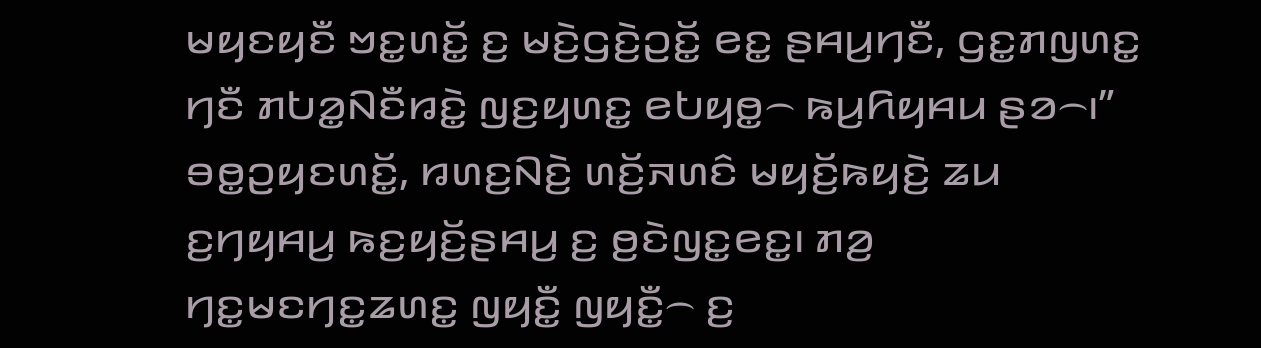ꤗꤟꤢꤟꤢꤪ ꤠꤢ꤭ꤛꤢꤩ꤭ ꤢ꤬ ꤗꤢꤧ꤬ꤞꤢꤧ꤬ꤑꤢꤩ꤭ ꤕꤢ꤭ ꤔꤌꤣ꤬ꤚꤢꤪ, ꤞꤢ꤭ꤊꤜꤛꤢ꤭ ꤚꤢꤪ ꤊꤝꤤ꤭ꤡꤢꤪꤙꤢꤧ꤭ ꤜꤢ꤬ꤟꤛꤢ꤭ ꤕꤝꤟꤥ꤭꤮ ꤒꤣ꤬ꤖꤟꤌꤣ ꤔꤤ꤮꤯”
ꤋꤥ꤭ꤑꤟꤢꤛꤢꤩ꤭, ꤙꤛꤢ꤬ꤡꤢꤧ꤬ ꤛꤢꤩ꤬ꤏꤛꤢꤨ ꤗꤟꤢꤩ꤬ꤒꤟꤢꤧ꤬ ꤘꤣ ꤢ꤬ꤚꤟꤌꤣ꤬ ꤒꤢ꤬ꤟꤢꤩ꤬ꤔꤌꤣ꤬ ꤢ꤬ ꤥ꤬ꤢꤧꤜꤢ꤭ꤕꤢ꤭꤯ ꤊꤤ꤬ ꤚꤢ꤭ꤗꤢꤚꤢ꤭ꤘꤛꤢ꤭ ꤜꤟꤢꤪ꤭ ꤜꤟꤢꤪ꤭꤮ ꤢ꤬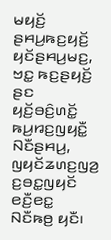ꤗꤟꤢꤩ꤬ ꤔꤌꤣ꤬ꤒꤢ꤬ꤟꤢꤩ꤬ ꤟꤢꤩꤔꤌꤣ꤬ꤗꤢ꤬, ꤠꤢ꤭ ꤒꤢ꤬ꤔꤟꤢꤩ꤬ ꤔꤢ ꤟꤢꤩ꤬ꤋꤢꤨ꤬ꤛꤢꤩ꤭ ꤒꤣ꤬ꤙꤢ꤬ꤜꤟꤢꤪ꤭ ꤡꤢꤪꤔꤌꤣ꤬, ꤜꤟꤢꤩꤘꤛꤢ꤬ꤜꤤ꤬ ꤢ꤬ꤋꤢ꤭ꤜꤟꤢꤩ ꤕꤢꤪ꤬ꤕꤢ꤭ ꤡꤢꤪꤒꤥ꤬ ꤟꤢꤪ꤯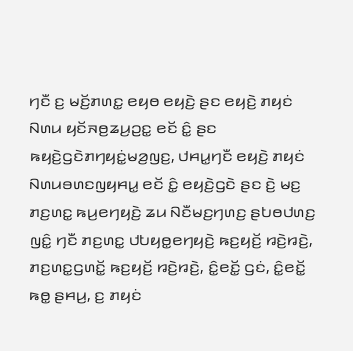ꤚꤢꤪ ꤢ꤬ ꤗꤢꤩ꤬ꤊꤛꤢ꤭ ꤕꤟꤥ ꤕꤟꤢꤧ꤬ ꤔꤢ ꤕꤟꤢꤧ꤬ ꤊꤟꤢꤦ ꤡꤛꤣ ꤟꤢꤩꤏꤥ꤬ꤘꤣ꤬ꤑꤢ꤭ ꤕꤢꤩ ꤢꤨ꤭ ꤔꤢ ꤒꤟꤢꤧ꤬ꤞꤢꤧꤊꤚꤟꤢꤦ꤭ꤗꤤ꤬ꤜꤢ꤬, ꤓꤌꤣ꤭ꤚꤢꤪ ꤕꤟꤢꤧ꤬ ꤊꤟꤢꤦ ꤡꤛꤣꤋꤛꤢꤜꤟꤌꤣ꤭ ꤕꤢꤩ ꤢꤨ꤭ ꤕꤟꤢꤧ꤬ꤞꤢꤧ ꤔꤢ ꤢꤧ꤬ ꤗꤢ꤬ ꤊꤢ꤬ꤛꤢ꤭ ꤒꤣ꤬ꤕꤚꤟꤢꤧ꤬ ꤘꤣ ꤡꤢꤪꤗꤢ꤬ꤚꤛꤢ꤬ ꤔꤝꤥꤓꤛꤢ꤬ ꤜꤢꤨ꤭ ꤚꤢꤪ ꤊꤢ꤬ꤛꤢ꤭ ꤓꤝꤟꤥ꤭ꤕꤚꤟꤢꤧ꤬ ꤒꤢ꤬ꤟꤢꤩ꤬ ꤙꤢꤧ꤬ꤙꤢꤧ꤬, ꤊꤢ꤬ꤛꤢ꤭ꤞꤛꤢꤩ꤭ ꤒꤢ꤬ꤟꤢꤩ꤬ ꤙꤢꤧ꤬ꤙꤢꤧ꤬, ꤢꤨ꤭ꤕꤢꤩ꤭ ꤞꤢꤦ, ꤢꤨ꤭ꤕꤢꤩ꤭ ꤒꤥ꤭ ꤔꤌꤣ꤬, ꤢ꤬ ꤊꤟꤢꤦ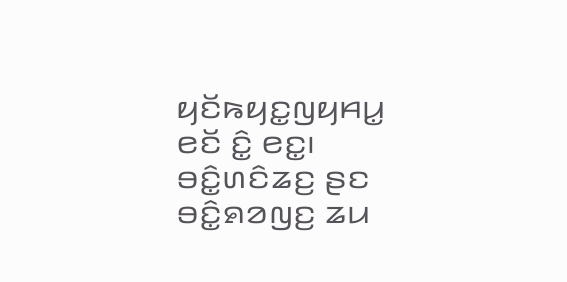ꤟꤢꤩꤒꤟꤢ꤭ꤜꤟꤌꤣ꤭ ꤕꤢꤩ ꤢꤨ꤭ ꤕꤢ꤭꤯
ꤋꤢꤨ꤭ꤛꤢꤨꤘꤢ꤬ ꤔꤢ ꤋꤢꤨ꤭ꤎꤤꤜꤢ꤬ ꤘꤣ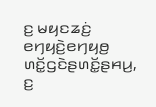ꤢ꤬ ꤗꤟꤢꤘꤢꤦ꤬ ꤕꤚꤟꤢꤧ꤬ꤕꤚꤟꤥ꤬ ꤛꤢꤩ꤭ꤞꤢꤧꤔꤛꤢꤩ꤭ꤔꤌꤣ꤬, ꤢ꤬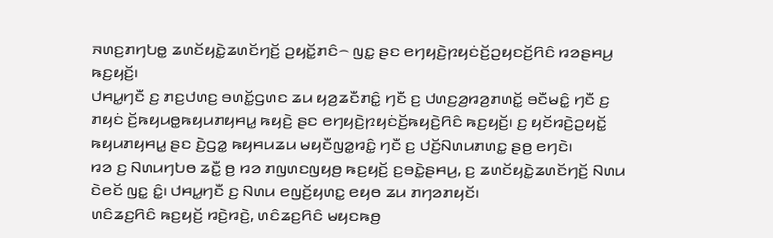ꤏꤛꤢ꤬ꤊꤚꤝꤥ꤭ ꤘꤛꤢꤩꤟꤢꤧ꤭ꤘꤛꤢꤩꤚꤢꤩ꤬ ꤑꤟꤢꤩ꤭ꤊꤢꤨ꤮ ꤜꤢ꤭ ꤔꤢ ꤕꤚꤟꤢꤧ꤬ꤐꤟꤢꤦꤢꤩ꤬ꤑꤟꤢꤢꤩ꤬ꤖꤢꤨ ꤙꤤꤔꤌꤣ꤬ ꤒꤢ꤬ꤟꤢꤩ꤬꤯
ꤓꤌꤣ꤭ꤚꤢꤪ ꤢ꤬ ꤊꤢ꤬ꤓꤛꤢ꤬ ꤋꤛꤢꤩ꤭ꤞꤛꤢ ꤘꤣ ꤟꤤ꤬ꤘꤢꤪꤊꤢꤨ꤭ ꤚꤢꤪ ꤢ꤬ ꤓꤛꤢ꤬ꤤ꤬ꤙꤤ꤬ꤊꤛꤢꤩ꤭ ꤋꤢꤪꤗꤢꤨ꤭ ꤚꤢꤪ ꤢ꤬ ꤊꤟꤢꤦ ꤢꤩ꤬ꤒꤟꤣꤥ꤭ꤒꤟꤣꤊꤟꤌꤣ꤭ ꤒꤟꤢꤧ꤬ ꤔꤢ ꤕꤚꤟꤢꤧ꤬ꤐꤟꤢꤦꤢꤩ꤬ꤒꤟꤢꤧ꤬ꤖꤢꤨ ꤒꤢ꤬ꤟꤢꤩ꤬꤯ ꤢ꤬ ꤟꤢꤩꤙꤢꤧ꤬ꤑꤟꤢꤩ꤭ ꤒꤟꤣꤊꤟꤌꤣ꤭ ꤔꤢ ꤢꤧ꤬ꤞꤤ꤭ ꤒꤟꤌꤣꤘꤣ ꤗꤟꤢꤪꤜꤤ꤭ꤙꤢꤨ꤭ ꤚꤢꤪ ꤢ꤬ ꤓꤢꤩ꤬ꤡꤛꤣꤊꤛꤢ꤭ ꤔꤥ꤬ ꤕꤚꤢꤧ꤯
ꤙꤤ ꤢ꤬ ꤡꤛꤣꤚꤝꤥ ꤘꤢꤪ꤭ ꤥ꤬ ꤙꤤ ꤊꤜꤛꤢꤜꤟꤥ꤬ ꤒꤢ꤬ꤟꤢꤩ꤬ ꤢ꤬ꤋꤢꤧ꤭ꤔꤌꤣ꤬, ꤢ꤬ ꤘꤛꤢꤩꤟꤢꤧ꤭ꤘꤛꤢꤩꤚꤢꤩ꤬ ꤡꤛꤣ ꤢꤧꤕꤢꤩ ꤜꤢ꤭ ꤢꤨ꤭꤯ ꤓꤌꤣ꤭ꤚꤢꤪ ꤢ꤬ ꤡꤛꤣ ꤕꤜꤢꤩ꤬ꤟꤛꤢ꤭ ꤕꤟꤥ ꤘꤣ ꤊꤚꤤꤊꤟꤢꤩ꤯
ꤛꤢꤨꤘꤢ꤬ꤖꤢꤨ ꤒꤢ꤬ꤟꤢꤩ꤬ ꤙꤢꤧ꤬ꤙꤢꤧ꤬, ꤛꤢꤨꤘꤢ꤬ꤖꤢꤨ ꤗꤟꤢꤒꤥ꤬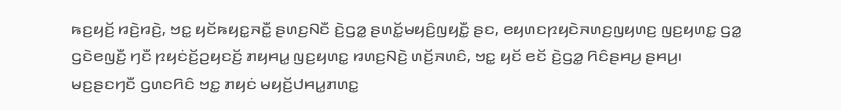ꤒꤢ꤬ꤟꤢꤩ꤬ ꤙꤢꤧ꤬ꤙꤢꤧ꤬, ꤠꤢ꤭ ꤟꤢꤩꤒꤟꤢ꤭ꤏꤢꤪ꤭ ꤔꤛꤢ꤬ꤡꤢꤪ ꤢꤧ꤬ꤞꤤ꤭ ꤔꤛꤢꤩ꤭ꤗꤟꤢꤨ꤬ꤜꤟꤢꤪ꤭ ꤔꤢ, ꤕꤟꤛꤢꤐꤟꤢꤧꤏꤛꤢ꤬ꤜꤟꤛꤢ꤬ ꤜꤢ꤬ꤟꤛꤢ꤭ ꤞꤤ꤭ ꤞꤢꤧꤕꤜꤢꤪ꤬ ꤚꤢꤪ ꤐꤟꤢꤦꤢꤩ꤬ꤑꤟꤢꤢꤩ꤬ ꤊꤟꤌꤣ꤭ ꤜꤢ꤬ꤟꤛꤢ꤭ ꤙꤛꤢ꤬ꤡꤢꤧ꤬ ꤛꤢꤩ꤬ꤏꤛꤢꤨ, ꤠꤢ꤭ ꤟꤢꤩ ꤕꤢꤩ ꤢꤧ꤬ꤞꤤ꤭ ꤖꤢꤨꤔꤌꤣ꤬ ꤔꤌꤣ꤬꤯
ꤗꤢ꤬ꤔꤢꤚꤢꤪ ꤞꤛꤢꤖꤢꤨ ꤠꤢ꤭ ꤊꤟꤢꤦ ꤗꤟꤢꤩ꤬ꤓꤌꤣ꤭ꤊꤛꤢ꤭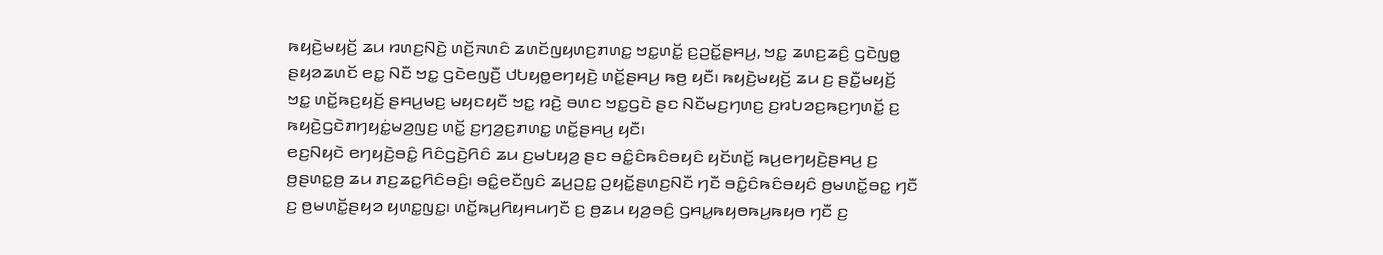ꤒꤟꤢꤧ꤬ꤗꤟꤢꤩ꤬ ꤘꤣ ꤙꤛꤢ꤬ꤡꤢꤧ꤬ ꤛꤢꤩ꤬ꤏꤛꤢꤨ ꤘꤛꤢꤩꤜꤟꤛꤢ꤬ꤊꤛꤢ꤭ ꤠꤢ꤭ꤛꤢꤩ꤭ ꤢ꤬ꤑꤢꤩ꤭ꤔꤌꤣ꤬, ꤠꤢ꤭ ꤘꤛꤢ꤬ꤘꤢꤨ꤬ ꤞꤢꤧꤜꤥ꤭ ꤔꤟꤤꤘꤛꤢꤩ ꤕꤢ꤭ ꤡꤢꤪ ꤠꤢ꤭ ꤞꤢꤧꤕꤜꤢꤪ꤬ ꤓꤝꤟꤥ꤭ꤕꤚꤟꤢꤧ꤬ ꤛꤢꤩ꤭ꤔꤌꤣ꤬ ꤒꤥ꤬ ꤟꤢꤪ꤯ ꤒꤟꤢꤧ꤬ꤗꤟꤢꤩ꤬ ꤘꤣ ꤢ꤬ ꤔꤢꤪ꤭ꤗꤟꤢꤩ꤬ ꤠꤢ꤭ ꤛꤢꤩ꤭ꤒꤢ꤬ꤟꤢꤩ꤬ ꤔꤌꤣ꤬ꤗꤢ꤬ ꤗꤟꤢꤟꤢꤪ ꤠꤢ꤭ ꤙꤢꤧ꤬ ꤋꤛꤢ ꤠꤢ꤭ꤞꤢꤧ ꤔꤢ ꤡꤢꤪꤗꤢ꤬ꤚꤛꤢ꤬ ꤢ꤬ꤙꤝꤤꤢ꤬ꤒꤢ꤬ꤚꤛꤢꤩ꤭ ꤢ꤬ ꤒꤟꤢꤧ꤬ꤞꤢꤧꤊꤚꤟꤢꤦ꤭ꤗꤤ꤬ꤜꤢ꤬ ꤛꤢꤩ꤭ ꤢ꤬ꤚꤤ꤬ꤢ꤬ꤊꤛꤢ꤭ ꤛꤢꤩ꤭ꤔꤌꤣ꤬ ꤟꤢꤪ꤯
ꤕꤢ꤬ꤡꤟꤢꤧ ꤕꤚꤟꤢꤧ꤬ꤋꤢꤨ꤭ ꤖꤢꤨꤞꤢꤧ꤬ꤖꤢꤨ ꤘꤣ ꤢ꤬ꤗꤝꤟꤤ꤬ ꤔꤢ ꤋꤢꤨ꤭ꤢꤨꤒꤢꤨꤋꤟꤢꤨ ꤟꤢꤩꤛꤢꤩ꤭ ꤒꤣ꤬ꤕꤚꤟꤢꤧ꤬ꤔꤌꤣ꤬ ꤢ꤬ ꤥ꤬ꤔꤛꤢ꤭ꤥ꤬ ꤘꤣ ꤊꤢ꤬ꤘꤢ꤭ꤖꤢꤨꤋꤢꤨ꤬꤯ ꤋꤢꤨ꤭ꤕꤢꤪꤜꤢꤨ ꤘꤣ꤬ꤑꤢ꤭ ꤑꤟꤢꤩ꤭ꤔꤛꤢ꤬ꤡꤢꤪ ꤚꤢꤪ ꤋꤢꤨ꤭ꤢꤨꤒꤢꤨꤋꤟꤢꤨ ꤥ꤬ꤗꤛꤢꤩ꤭ꤋꤢ꤭ ꤚꤢꤪ ꤢ꤬ ꤥ꤬ꤗꤛꤢꤩ꤭ꤔꤟꤤ ꤟꤛꤢ꤭ꤜꤢ꤭꤯ ꤛꤢꤩ꤭ꤒꤣ꤬ꤖꤟꤌꤣꤚꤢꤪ ꤢ꤬ ꤥ꤬ꤘꤣ ꤟꤤ꤬ꤋꤢꤨ꤬ ꤞꤌꤣ꤭ꤒꤟꤥꤒꤣ꤬ꤒꤟꤥ ꤚꤢꤪ ꤢ꤬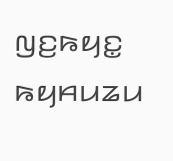ꤜꤢ꤬ꤒꤟꤢ꤭ ꤒꤟꤌꤣꤘꤣ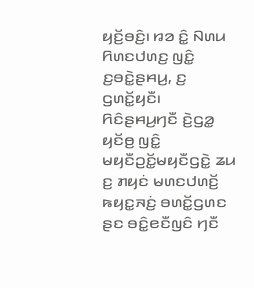ꤟꤢꤩ꤬ꤋꤢꤨ꤬꤯ ꤙꤤ ꤢꤨ꤭ ꤡꤛꤣ ꤖꤛꤢꤓꤛꤢ꤬ ꤜꤢꤨ꤭ ꤢ꤬ꤋꤢꤧ꤭ꤔꤌꤣ꤬, ꤢ꤬ ꤞꤛꤢꤩ꤭ꤟꤢꤪ꤯
ꤖꤢꤨꤔꤌꤣ꤬ꤚꤢꤪ ꤢꤧ꤬ꤞꤤ꤭ ꤟꤢꤩꤥ꤬ ꤜꤢꤨ꤭ ꤗꤟꤢꤪꤑꤢꤩ꤭ꤗꤟꤢꤪꤞꤢꤧ꤭ ꤘꤣ ꤢ꤬ ꤊꤟꤢꤦ ꤗꤛꤢꤓꤛꤢꤩ꤬ ꤒꤟꤢ꤭ꤏꤢꤦ꤬ ꤋꤛꤢꤩ꤭ꤞꤛꤢ ꤔꤢ ꤋꤢꤨ꤭ꤕꤢꤪꤜꤢꤨ ꤚꤢꤪ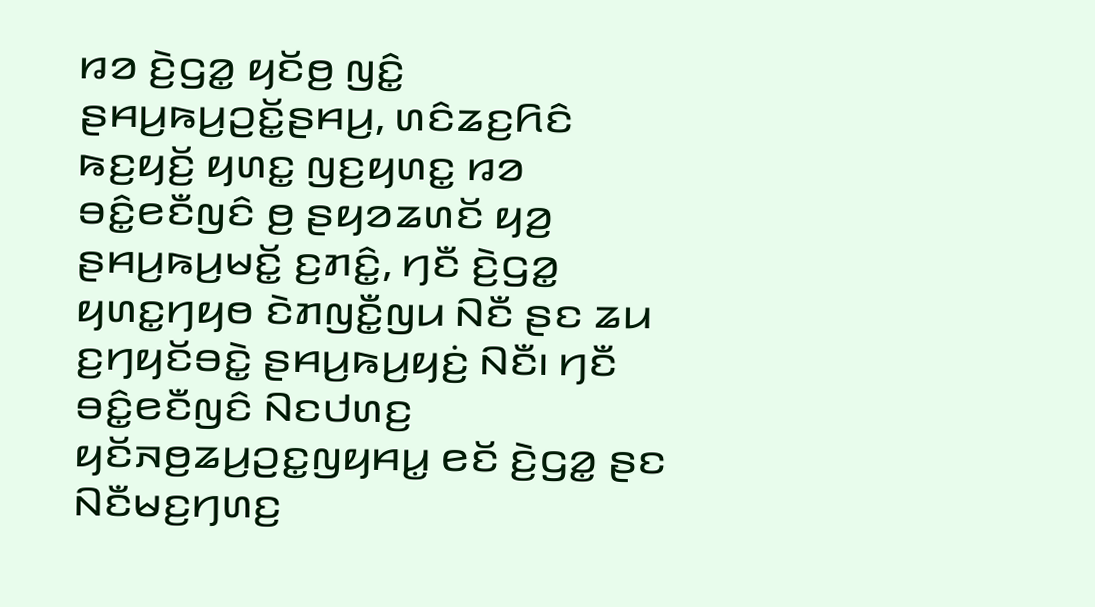ꤙꤤ ꤢꤧ꤬ꤞꤤ꤭ ꤟꤢꤩꤥ꤬ ꤜꤢꤨ꤭ ꤔꤌꤣ꤬ꤒꤣ꤬ꤑꤢꤩ꤭ꤔꤌꤣ꤬, ꤛꤢꤨꤘꤢ꤬ꤖꤢꤨ ꤒꤢ꤬ꤟꤢꤩ꤬ ꤟꤛꤢ꤭ ꤜꤢ꤬ꤟꤛꤢ꤭ ꤙꤤ ꤋꤢꤨ꤭ꤕꤢꤪꤜꤢꤨ ꤥ꤬ ꤔꤟꤤꤘꤛꤢꤩ ꤟꤤ꤬ ꤔꤌꤣ꤬ꤒꤣ꤬ꤗꤢꤩ꤭ ꤢ꤬ꤊꤢꤨ꤭, ꤚꤢꤪ ꤢꤧ꤬ꤞꤤ꤭ ꤟꤛꤢ꤭ꤚꤟꤥ ꤢꤧꤊꤜꤢꤪ꤭ꤜꤣ ꤡꤢꤪ ꤔꤢ ꤘꤣ ꤢ꤬ꤚꤟꤢꤩꤋꤢꤧ꤭ ꤔꤌꤣ꤬ꤒꤣ꤬ꤟꤢꤦ꤬ ꤡꤢꤪ꤯ ꤚꤢꤪ ꤋꤢꤨ꤭ꤕꤢꤪꤜꤢꤨ ꤡꤢꤓꤛꤢ꤬ ꤟꤢꤩꤏꤥ꤬ꤘꤣ꤬ꤑꤢ꤭ꤜꤟꤌꤣ꤭ ꤕꤢꤩ ꤢꤧ꤬ꤞꤤ꤭ ꤔꤢ ꤡꤢꤪꤗꤢ꤬ꤚꤛꤢ꤬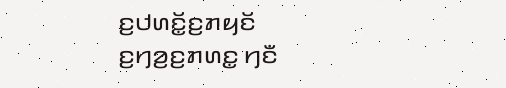ꤢ꤬ꤓꤛꤢꤩ꤭ꤢ꤬ꤊꤟꤢꤩ ꤢ꤬ꤚꤤ꤬ꤢ꤬ꤊꤛꤢ꤭ ꤚꤢꤪ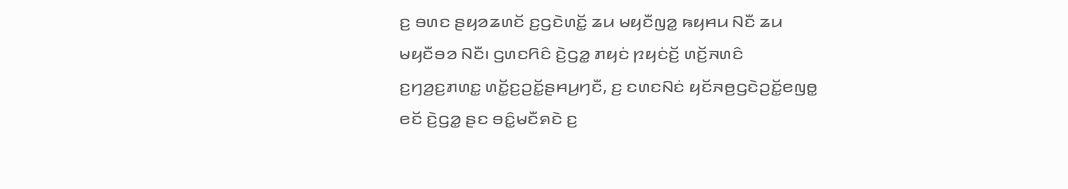ꤢ꤬ ꤋꤛꤢ ꤔꤟꤤꤘꤛꤢꤩ ꤢ꤬ꤞꤢꤧꤛꤢꤩ꤭ ꤘꤣ ꤗꤟꤢꤪꤜꤤ꤭ ꤒꤟꤌꤣ ꤡꤢꤪ ꤘꤣ ꤗꤟꤢꤪꤋꤤ ꤡꤢꤪ꤯ ꤞꤛꤢꤖꤢꤨ ꤢꤧ꤬ꤞꤤ꤭ ꤊꤟꤢꤦ ꤐꤟꤢꤦꤢꤩ꤬ ꤛꤢꤩ꤬ꤏꤛꤢꤨ ꤢ꤬ꤚꤤ꤬ꤢ꤬ꤊꤛꤢ꤭ ꤛꤢꤩ꤭ꤢ꤬ꤑꤢꤩ꤭ꤔꤌꤣ꤬ꤚꤢꤪ, ꤢ꤬ ꤢꤛꤢꤡꤢꤦ ꤟꤢꤩꤏꤥ꤬ꤞꤢꤧꤑꤢꤩ꤭ꤕꤜꤥ꤭ ꤕꤢꤩ ꤢꤧ꤬ꤞꤤ꤭ ꤔꤢ ꤋꤢꤨ꤭ꤗꤢꤪꤎꤢꤧ ꤢ꤬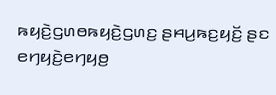ꤒꤟꤢꤧ꤬ꤞꤛꤥꤒꤟꤢꤧ꤬ꤞꤛꤢ꤬ ꤔꤌꤣ꤬ꤒꤢ꤬ꤟꤢꤩ꤬ ꤔꤢ ꤕꤚꤟꤢꤧ꤬ꤕꤚꤟꤥ꤬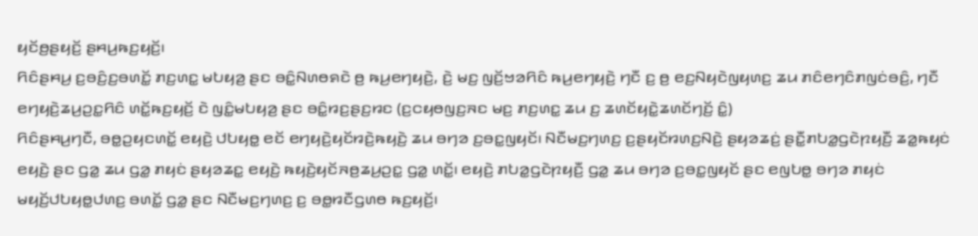ꤟꤢꤩꤥ꤬ꤔꤟꤢꤩ꤬ ꤔꤌꤣ꤬ꤒꤢ꤬ꤟꤢꤩ꤬꤯
ꤖꤢꤨꤔꤌꤣ꤬ ꤢ꤬ꤋꤢꤨ꤬ꤢ꤬ꤋꤛꤢꤩ꤭ ꤊꤢ꤬ꤛꤢ꤭ ꤗꤝꤟꤤ꤬ ꤔꤢ ꤋꤢꤨ꤭ꤡꤛꤥꤎꤢꤧ ꤥ꤬ ꤒꤣ꤬ꤕꤚꤟꤢꤧ꤬, ꤢꤧ꤬ ꤗꤢ꤬ ꤜꤢꤩ꤬ꤠꤤꤖꤢꤨ ꤒꤣ꤬ꤕꤚꤟꤢꤧ꤬ ꤚꤢꤪ ꤢ꤬ ꤥ꤬ ꤕꤢ꤬ꤡꤟꤢꤧꤜꤟꤛꤢ꤬ ꤘꤣ ꤊꤢꤨꤕꤚꤢꤨꤊꤜꤢꤦꤋꤢꤨ꤬, ꤚꤢꤪ ꤕꤚꤟꤢꤧ꤬ꤘꤣ꤬ꤑꤢ꤭ꤖꤢꤨ ꤛꤢꤩ꤭ꤒꤢ꤬ꤟꤢꤩ꤬ ꤢꤧ ꤜꤢꤨ꤭ꤗꤝꤟꤤ꤬ ꤔꤢ ꤋꤢꤨ꤭ꤙꤢ꤬ꤔꤢ꤬ꤙꤢ (ꤢ꤬ꤍꤟꤥꤜꤢ꤬ꤏꤢ ꤗꤢ꤬ ꤊꤢ꤬ꤛꤢ꤭ ꤘꤣ ꤢ꤬ ꤘꤛꤢꤩꤟꤢꤧ꤭ꤘꤛꤢꤩꤚꤢꤩ꤬ ꤢꤨ꤭)
ꤖꤢꤨꤔꤌꤣ꤬ꤚꤢꤪ, ꤋꤥ꤭ꤑꤟꤢꤛꤢꤩ꤭ ꤕꤟꤢꤧ꤬ ꤓꤝꤟꤥ꤭ ꤕꤢꤩ ꤕꤚꤟꤢꤧ꤬ꤟꤢꤩꤙꤢꤧ꤬ꤒꤟꤢꤧ꤬ ꤘꤣ ꤋꤚꤤ ꤢ꤬ꤋꤢ꤭ꤜꤟꤢꤩ꤯ ꤡꤢꤪꤗꤢ꤬ꤚꤛꤢ꤬ ꤢ꤬ꤔꤟꤢꤩꤙꤛꤢ꤬ꤡꤢꤧ꤬ ꤔꤟꤤꤘꤢꤦ꤬ ꤔꤢꤪ꤭ꤊꤝꤤ꤭ꤞꤢꤧꤐꤟꤢꤪ꤬ ꤘꤤ꤭ꤒꤟꤢꤦ ꤕꤟꤢꤧ꤬ ꤔꤢ ꤞꤤ꤭ ꤘꤣ ꤞꤤ꤭ ꤊꤟꤢꤦ ꤔꤟꤤꤘꤢ꤭ ꤕꤟꤢꤧ꤬ ꤒꤟꤢꤧ꤬ꤟꤢꤩꤏꤥ꤬ꤘꤣ꤬ꤑꤢ꤭ ꤞꤤ꤭ ꤛꤢꤩ꤭꤯ ꤕꤟꤢꤧ꤬ ꤊꤝꤤ꤭ꤞꤢꤧꤐꤟꤢꤪ꤬ ꤞꤤ꤭ ꤘꤣ ꤋꤚꤤ ꤢ꤬ꤋꤢ꤭ꤜꤟꤢꤩ ꤔꤢ ꤕꤜꤝꤥ꤭ ꤋꤚꤤ ꤊꤟꤢꤦ ꤗꤟꤢꤩ꤬ꤓꤝꤟꤥ꤭ꤓꤛꤢ꤬ ꤋꤛꤢꤩ꤭ ꤞꤤ꤭ ꤔꤢ ꤡꤢꤪꤗꤢ꤬ꤚꤛꤢ꤬ ꤢ꤬ ꤋꤥ꤭ꤙꤢꤪꤞꤛꤥ ꤒꤢ꤬ꤟꤢꤩ꤬꤯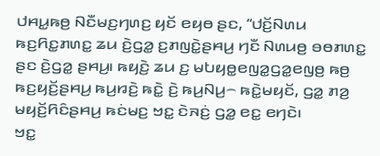ꤓꤌꤣ꤭ꤒꤥ꤬ ꤡꤢꤪꤗꤢ꤬ꤚꤛꤢ꤬ ꤟꤢꤩ ꤕꤟꤥ ꤔꤢ, “ꤓꤢꤩ꤬ꤡꤛꤣ ꤒꤢ꤬ꤖꤢ꤭ꤊꤛꤢ꤭ ꤘꤣ ꤢꤧ꤬ꤞꤤ꤭ ꤢ꤬ꤊꤜꤢꤧ꤭ꤔꤌꤣ꤬ ꤚꤢꤪ ꤡꤛꤣꤥ꤬ ꤋꤥꤊꤛꤢ꤭ ꤔꤢ ꤢꤧ꤬ꤞꤤ꤭ ꤔꤌꤣ꤬꤯ ꤒꤟꤢꤧ꤬ ꤘꤣ ꤢ꤬ ꤗꤝꤟꤥ꤭ꤕꤜꤤ꤭ꤞꤤ꤭ꤕꤜꤥ꤬ ꤒꤥ꤬ ꤒꤢ꤬ꤟꤢꤩ꤬ꤔꤌꤣ꤬ ꤒꤣ꤬ꤙꤢꤧ꤬ ꤒꤢꤧ꤭ ꤢꤧ꤬ ꤒꤣ꤬ꤡꤣ꤬꤮ ꤒꤢꤧ꤭ꤗꤟꤢꤩ, ꤞꤤ꤭ ꤊꤤ꤬ ꤗꤟꤢꤩ꤬ꤖꤢꤨꤔꤌꤣ꤬ ꤒꤢꤦꤗꤢ꤬ ꤠꤢ꤭ ꤢꤧꤏꤢꤦ꤬ ꤞꤤ꤭ ꤕꤢ꤭ ꤕꤚꤢꤧ꤯
ꤠꤢ꤭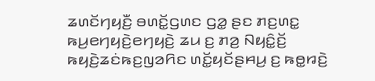ꤘꤛꤢꤩꤚꤟꤢꤪ꤬ ꤋꤛꤢꤩ꤭ꤞꤛꤢ ꤞꤤ꤭ ꤔꤢ ꤊꤢ꤬ꤛꤢ꤭ ꤒꤣ꤬ꤕꤚꤟꤢꤧ꤬ꤕꤚꤟꤢꤧ꤬ ꤘꤣ ꤢ꤬ ꤊꤤ꤬ ꤡꤟꤢꤨ꤭ꤢꤩ꤬ ꤒꤟꤢꤧ꤬ꤘꤢꤦꤒꤢ꤬ꤜꤤꤖꤢ ꤛꤢꤩ꤭ꤟꤢꤩꤔꤌꤣ꤬ ꤢ꤬ ꤒꤥ꤭ꤙꤢꤧ꤬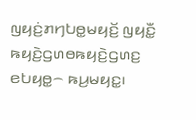ꤜꤟꤢꤦ꤬ꤊꤚꤝꤥ꤭ꤗꤟꤢꤩ꤬ ꤜꤟꤢꤪ꤭ ꤒꤟꤢꤧ꤬ꤞꤛꤥꤒꤟꤢꤧ꤬ꤞꤛꤢ꤬ ꤕꤝꤟꤥ꤭꤮ ꤒꤣ꤬ꤗꤟꤢ꤭꤯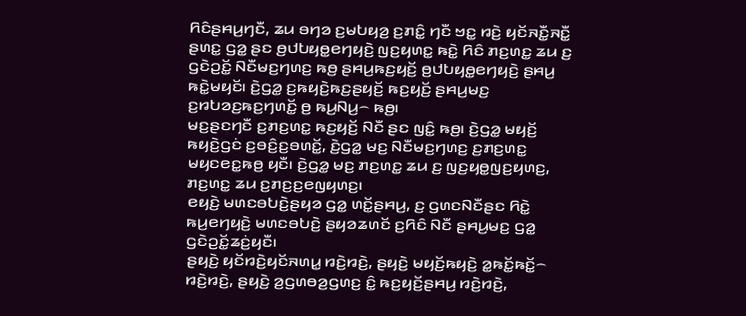ꤖꤢꤨꤔꤌꤣ꤬ꤚꤢꤪ, ꤘꤣ ꤋꤚꤤ ꤢ꤬ꤗꤝꤟꤤ꤬ ꤢ꤬ꤊꤢꤨ꤭ ꤚꤢꤪ ꤠꤢ꤭ ꤙꤢꤧ꤬ ꤟꤢꤩꤏꤢꤪ꤭ꤏꤢꤪ꤭ ꤔꤛꤢ꤭ ꤞꤤ꤭ ꤔꤢ ꤥ꤬ꤓꤝꤟꤥ꤭ꤕꤚꤟꤢꤧ꤬ ꤜꤢ꤬ꤟꤛꤢ꤭ ꤒꤢꤧ꤭ ꤖꤢꤨ ꤊꤢ꤬ꤛꤢ꤭ ꤘꤣ ꤢ꤬ ꤞꤢꤧꤑꤢꤩ꤭ ꤡꤢꤪꤗꤢ꤬ꤚꤛꤢ꤬ ꤒꤥ꤬ ꤔꤌꤣ꤬ꤒꤢ꤬ꤟꤢꤩ꤬ ꤥ꤬ꤓꤝꤟꤥ꤭ꤕꤚꤟꤢꤧ꤬ ꤔꤌꤣ꤬ ꤒꤢꤧ꤭ꤗꤟꤢꤩ꤯ ꤢꤧ꤬ꤞꤤ꤭ ꤢ꤬ꤒꤟꤢꤧ꤬ꤒꤢ꤬ꤔꤟꤢꤩ꤬ ꤒꤢ꤬ꤟꤢꤩ꤬ ꤔꤌꤣ꤬ꤗꤢ꤬ ꤢ꤬ꤙꤝꤤꤢ꤬ꤒꤢ꤬ꤚꤛꤢꤩ꤭ ꤥ꤬ ꤒꤣ꤬ꤡꤣ꤬꤮ ꤒꤥ꤬꤯
ꤗꤢ꤬ꤔꤢꤚꤢꤪ ꤢ꤬ꤊꤢ꤬ꤛꤢ꤭ ꤒꤢ꤬ꤟꤢꤩ꤬ ꤡꤢꤪ ꤔꤢ ꤜꤢꤨ꤭ ꤒꤥ꤬꤯ ꤢꤧ꤬ꤞꤤ꤭ ꤗꤟꤢꤩ꤬ ꤒꤟꤢꤧ꤬ꤞꤢꤦ ꤢ꤬ꤋꤢꤨ꤬ꤢ꤬ꤋꤛꤢꤩ꤭, ꤢꤧ꤬ꤞꤤ꤭ ꤗꤢ꤬ ꤡꤢꤪꤗꤢ꤬ꤚꤛꤢ꤬ ꤢ꤬ꤊꤢ꤬ꤛꤢ꤭ ꤗꤟꤢꤕꤢ꤭ꤒꤥ꤬ ꤟꤢꤪ꤯ ꤢꤧ꤬ꤞꤤ꤭ ꤗꤢ꤬ ꤊꤢ꤬ꤛꤢ꤭ ꤘꤣ ꤢ꤬ ꤜꤢ꤬ꤟꤥ꤭ꤜꤢ꤬ꤟꤛꤢ꤬, ꤊꤢ꤬ꤛꤢ꤭ ꤘꤣ ꤢ꤬ꤊꤢ꤬ꤢ꤬ꤕꤜꤟꤛꤢ꤬꤯
ꤕꤟꤢꤧ꤬ ꤗꤛꤢꤋꤝꤢꤧ꤬ꤔꤟꤤ ꤞꤤ꤭ ꤛꤢꤩ꤭ꤔꤌꤣ꤬, ꤢ꤬ ꤞꤛꤢꤡꤢꤪꤔꤢ ꤖꤢꤧ꤭ ꤒꤣ꤬ꤕꤚꤟꤢꤧ꤬ ꤗꤛꤢꤋꤝꤢꤧ꤬ ꤔꤟꤤꤘꤛꤢꤩ ꤢ꤬ꤖꤢꤨ ꤡꤢꤪ ꤔꤌꤣ꤬ꤗꤢ꤬ ꤞꤤ꤭ ꤞꤢꤧꤑꤢꤩ꤭ꤘꤢꤦ꤬ꤟꤢꤪ꤯
ꤔꤟꤢꤧ꤬ ꤟꤢꤩꤙꤢꤧ꤬ꤟꤢꤩꤏꤛꤣ꤭ ꤙꤢꤧ꤬ꤙꤢꤧ꤬, ꤔꤟꤢꤧ꤬ ꤗꤟꤢꤩ꤬ꤒꤟꤢꤧ꤬ ꤤ꤭ꤒꤢꤩ꤭ꤒꤢꤩ꤭꤮ ꤙꤢꤧ꤬ꤙꤢꤧ꤬, ꤔꤟꤢꤧ꤬ ꤤ꤬ꤞꤛꤥꤤ꤬ꤞꤛꤢ꤬ ꤢꤨ꤭ ꤒꤢ꤬ꤟꤢꤩ꤬ꤔꤌꤣ꤬ ꤙꤢꤧ꤬ꤙꤢꤧ꤬,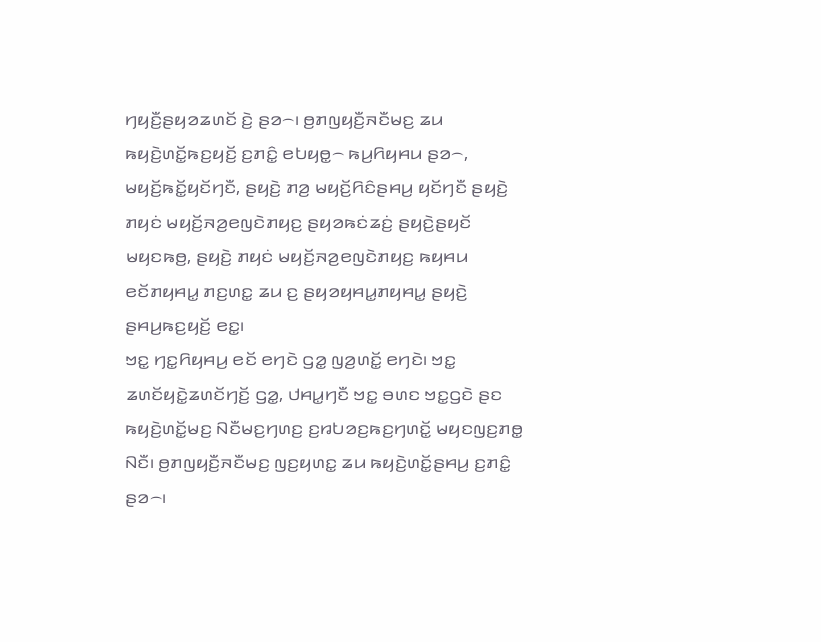ꤚꤟꤢꤪ꤬ꤔꤟꤤꤘꤛꤢꤩ ꤢꤧ꤬ ꤔꤤ꤮꤯ ꤥ꤬ꤊꤜꤟꤢꤪ꤬ꤏꤢꤪꤗꤢ꤬ ꤘꤣ ꤒꤟꤢꤧ꤬ꤛꤢꤩ꤭ꤒꤢ꤬ꤟꤢꤩ꤬ ꤢ꤬ꤊꤢꤨ꤭ ꤕꤝꤟꤥ꤭꤮ ꤒꤣ꤬ꤖꤟꤌꤣ ꤔꤤ꤮, ꤗꤟꤢꤩ꤬ꤒꤢꤩ꤭ꤟꤢꤩꤚꤢꤪ, ꤔꤟꤢꤧ꤬ ꤊꤤ꤬ ꤗꤟꤢꤩ꤬ꤖꤢꤨꤔꤌꤣ꤬ ꤟꤢꤩꤚꤢꤪ ꤔꤟꤢꤧ꤬ ꤊꤟꤢꤦ ꤗꤟꤢꤩ꤬ꤏꤤ꤬ꤕꤜꤢꤧꤊꤟꤢ꤬ ꤔꤟꤤꤒꤢꤦꤘꤢꤦ꤬ ꤔꤟꤢꤧ꤬ꤔꤟꤢꤩ ꤗꤟꤢꤒꤥ꤬, ꤔꤟꤢꤧ꤬ ꤊꤟꤢꤦ ꤗꤟꤢꤩ꤬ꤏꤤ꤬ꤕꤜꤢꤧꤊꤟꤢ꤬ ꤒꤟꤌꤣ ꤕꤢꤩꤊꤟꤌꤣ꤭ ꤊꤢ꤬ꤛꤢ꤭ ꤘꤣ ꤢ꤬ ꤔꤟꤤꤟꤌꤣ꤭ꤊꤟꤌꤣ꤭ ꤔꤟꤢꤧ꤬ ꤔꤌꤣ꤬ꤒꤢ꤬ꤟꤢꤩ꤬ ꤕꤢ꤭꤯
ꤠꤢ꤭ ꤚꤢ꤭ꤖꤟꤌꤣ꤬ ꤕꤢꤩ ꤕꤚꤢꤧ ꤞꤤ꤭ ꤜꤤ꤬ꤛꤢꤩ꤭ ꤕꤚꤢꤧ꤯ ꤠꤢ꤭ ꤘꤛꤢꤩꤟꤢꤧ꤭ꤘꤛꤢꤩꤚꤢꤩ꤬ ꤞꤤ꤭, ꤓꤌꤣ꤭ꤚꤢꤪ ꤠꤢ꤭ ꤋꤛꤢ ꤠꤢ꤭ꤞꤢꤧ ꤔꤢ ꤒꤟꤢꤧ꤬ꤛꤢꤩ꤭ꤗꤢ꤬ ꤡꤢꤪꤗꤢ꤬ꤚꤛꤢ꤬ ꤢ꤬ꤙꤝꤤꤢ꤬ꤒꤢ꤬ꤚꤛꤢꤩ꤭ ꤗꤟꤢꤜꤢ꤬ꤊꤥ꤭ ꤡꤢꤪ꤯ ꤥ꤬ꤊꤜꤟꤢꤪ꤬ꤏꤢꤪꤗꤢ꤬ ꤜꤢ꤬ꤟꤛꤢ꤭ ꤘꤣ ꤒꤟꤢꤧ꤬ꤛꤢꤩ꤭ꤔꤌꤣ꤬ ꤢ꤬ꤊꤢꤨ꤭ ꤔꤤ꤮꤯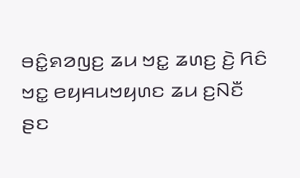ꤋꤢꤨ꤭ꤎꤤꤜꤢ꤬ ꤘꤣ ꤠꤢ꤭ ꤘꤛꤢ꤬ ꤢꤧ꤬ ꤖꤢꤨ ꤠꤢ꤭ ꤕꤟꤌꤣꤠꤟꤛꤢ ꤘꤣ ꤢ꤬ꤡꤢꤪ ꤔꤢ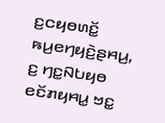ꤢ꤬ꤍꤟꤥꤛꤢꤩ꤭ ꤒꤣ꤬ꤕꤚꤟꤢꤧ꤬ꤔꤌꤣ꤬, ꤢ꤬ ꤚꤢ꤭ꤡꤝꤟꤥ ꤕꤢꤩꤊꤟꤌꤣ꤭ ꤠꤢ꤭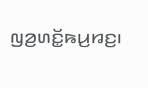ꤜꤤ꤬ꤛꤢꤩ꤭ꤒꤣ꤬ꤙꤢ꤬꤯